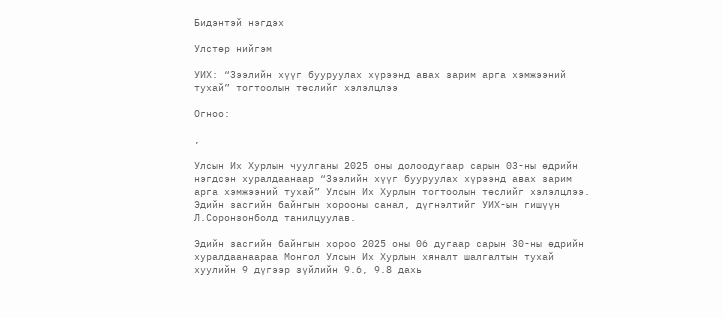Бидэнтэй нэгдэх

Улстөр нийгэм

УИХ: “Зээлийн хүүг бууруулах хүрээнд авах зарим арга хэмжээний тухай” тогтоолын төслийг хэлэлцлээ

Огноо:

,

Улсын Их Хурлын чуулганы 2025 оны долоодугаар сарын 03-ны өдрийн нэгдсэн хуралдаанаар “Зээлийн хүүг бууруулах хүрээнд авах зарим арга хэмжээний тухай” Улсын Их Хурлын тогтоолын төслийг хэлэлцлээ. Эдийн засгийн байнгын хорооны санал, дүгнэлтийг УИХ-ын гишүүн Л.Соронзонболд танилцуулав.

Эдийн засгийн байнгын хороо 2025 оны 06 дугаар сарын 30-ны өдрийн хуралдаанаараа Монгол Улсын Их Хурлын хяналт шалгалтын тухай хуулийн 9 дүгээр зүйлийн 9.6, 9.8 дахь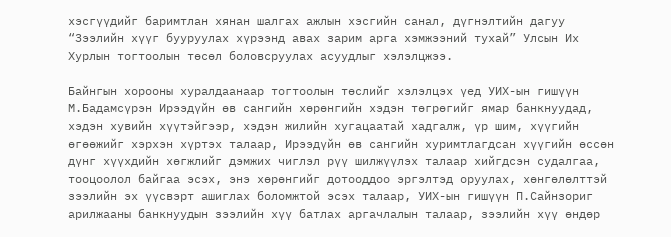хэсгүүдийг баримтлан хянан шалгах ажлын хэсгийн санал, дүгнэлтийн дагуу “Зээлийн хүүг бууруулах хүрээнд авах зарим арга хэмжээний тухай” Улсын Их Хурлын тогтоолын төсөл боловсруулах асуудлыг хэлэлцжээ.

Байнгын хорооны хуралдаанаар тогтоолын төслийг хэлэлцэх үед УИХ-ын гишүүн М.Бадамсүрэн Ирээдүйн өв сангийн хөрөнгийн хэдэн төгрөгийг ямар банкнуудад, хэдэн хувийн хүүтэйгээр, хэдэн жилийн хугацаатай хадгалж, үр шим, хүүгийн өгөөжийг хэрхэн хүртэх талаар, Ирээдүйн өв сангийн хуримтлагдсан хүүгийн өссөн дүнг хүүхдийн хөгжлийг дэмжих чиглэл рүү шилжүүлэх талаар хийгдсэн судалгаа, тооцоолол байгаа эсэх, энэ хөрөнгийг дотооддоо эргэлтэд оруулах, хөнгөлөлттэй зээлийн эх үүсвэрт ашиглах боломжтой эсэх талаар, УИХ-ын гишүүн П.Сайнзориг арилжааны банкнуудын зээлийн хүү батлах аргачлалын талаар, зээлийн хүү өндөр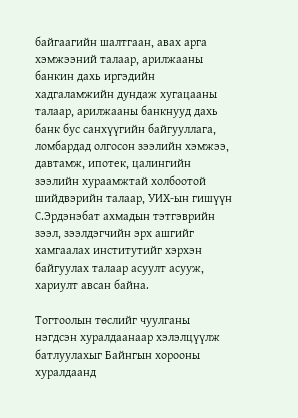байгаагийн шалтгаан, авах арга хэмжээний талаар, арилжааны банкин дахь иргэдийн хадгаламжийн дундаж хугацааны талаар, арилжааны банкнууд дахь банк бус санхүүгийн байгууллага, ломбардад олгосон зээлийн хэмжээ, давтамж, ипотек, цалингийн зээлийн хураамжтай холбоотой шийдвэрийн талаар, УИХ-ын гишүүн С.Эрдэнэбат ахмадын тэтгэврийн зээл, зээлдэгчийн эрх ашгийг хамгаалах институтийг хэрхэн байгуулах талаар асуулт асууж, хариулт авсан байна.

Тогтоолын төслийг чуулганы нэгдсэн хуралдаанаар хэлэлцүүлж батлуулахыг Байнгын хорооны хуралдаанд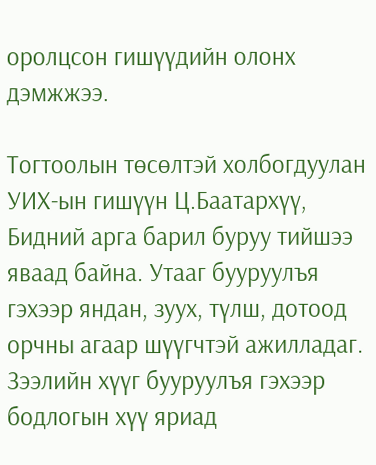оролцсон гишүүдийн олонх дэмжжээ.

Тогтоолын төсөлтэй холбогдуулан УИХ-ын гишүүн Ц.Баатархүү, Бидний арга барил буруу тийшээ яваад байна. Утааг бууруулъя гэхээр яндан, зуух, түлш, дотоод орчны агаар шүүгчтэй ажилладаг. Зээлийн хүүг бууруулъя гэхээр бодлогын хүү яриад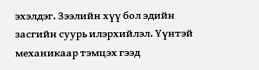эхэлдэг. Зээлийн хүү бол эдийн засгийн суурь илэрхийлэл. Үүнтэй механикаар тэмцэх гээд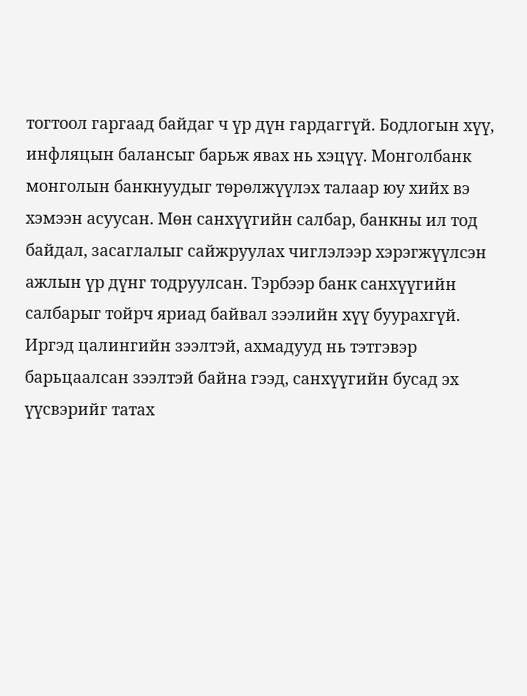тогтоол гаргаад байдаг ч үр дүн гардаггүй. Бодлогын хүү, инфляцын балансыг барьж явах нь хэцүү. Монголбанк монголын банкнуудыг төрөлжүүлэх талаар юу хийх вэ хэмээн асуусан. Мөн санхүүгийн салбар, банкны ил тод байдал, засаглалыг сайжруулах чиглэлээр хэрэгжүүлсэн ажлын үр дүнг тодруулсан. Тэрбээр банк санхүүгийн салбарыг тойрч яриад байвал зээлийн хүү буурахгүй. Иргэд цалингийн зээлтэй, ахмадууд нь тэтгэвэр барьцаалсан зээлтэй байна гээд, санхүүгийн бусад эх үүсвэрийг татах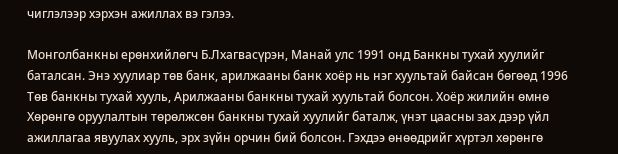чиглэлээр хэрхэн ажиллах вэ гэлээ.

Монголбанкны ерөнхийлөгч Б.Лхагвасүрэн, Манай улс 1991 онд Банкны тухай хуулийг баталсан. Энэ хуулиар төв банк, арилжааны банк хоёр нь нэг хуультай байсан бөгөөд 1996 Төв банкны тухай хууль, Арилжааны банкны тухай хуультай болсон. Хоёр жилийн өмнө Хөрөнгө оруулалтын төрөлжсөн банкны тухай хуулийг баталж, үнэт цаасны зах дээр үйл ажиллагаа явуулах хууль, эрх зүйн орчин бий болсон. Гэхдээ өнөөдрийг хүртэл хөрөнгө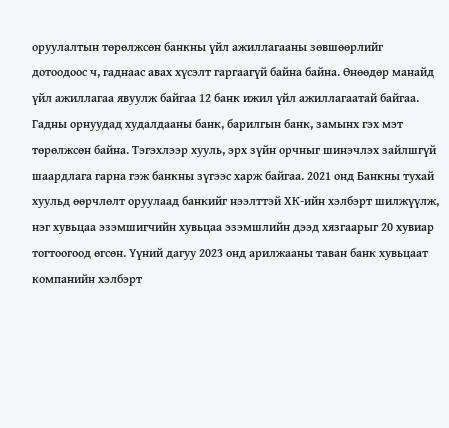оруулалтын төрөлжсөн банкны үйл ажиллагааны зөвшөөрлийг дотоодоос ч, гаднаас авах хүсэлт гаргаагүй байна байна. Өнөөдөр манайд үйл ажиллагаа явуулж байгаа 12 банк ижил үйл ажиллагаатай байгаа. Гадны орнуудад худалдааны банк, барилгын банк, замынх гэх мэт төрөлжсөн байна. Тэгэхлээр хууль, эрх зүйн орчныг шинэчлэх зайлшгүй шаардлага гарна гэж банкны зүгээс харж байгаа. 2021 онд Банкны тухай хуульд өөрчлөлт оруулаад банкийг нээлттэй ХК-ийн хэлбэрт шилжүүлж, нэг хувьцаа эзэмшигчийн хувьцаа эзэмшлийн дээд хязгаарыг 20 хувиар тогтоогоод өгсөн. Үүний дагуу 2023 онд арилжааны таван банк хувьцаат компанийн хэлбэрт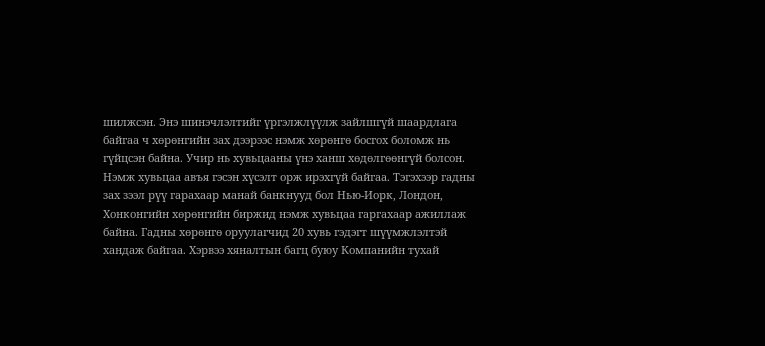шилжсэн. Энэ шинэчлэлтийг үргэлжлүүлж зайлшгүй шаардлага байгаа ч хөрөнгийн зах дээрээс нэмж хөрөнгө босгох боломж нь гүйцсэн байна. Учир нь хувьцааны үнэ ханш хөдөлгөөнгүй болсон. Нэмж хувьцаа авъя гэсэн хүсэлт орж ирэхгүй байгаа. Тэгэхээр гадны зах зээл рүү гарахаар манай банкнууд бол Нью-Иорк, Лондон, Хонконгийн хөрөнгийн биржид нэмж хувьцаа гаргахаар ажиллаж байна. Гадны хөрөнгө оруулагчид 20 хувь гэдэгт шүүмжлэлтэй хандаж байгаа. Хэрвээ хяналтын багц буюу Компанийн тухай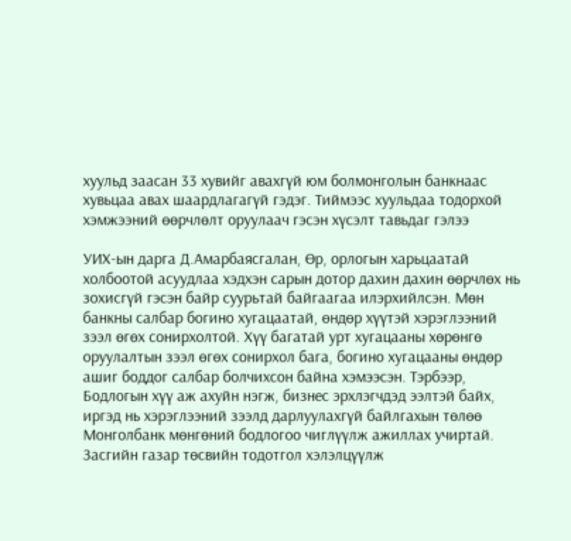хуульд заасан 33 хувийг авахгүй юм болмонголын банкнаас хувьцаа авах шаардлагагүй гэдэг. Тиймээс хуульдаа тодорхой хэмжээний өөрчлөлт оруулаач гэсэн хүсэлт тавьдаг гэлээ

УИХ-ын дарга Д.Амарбаясгалан, Өр, орлогын харьцаатай холбоотой асуудлаа хэдхэн сарын дотор дахин дахин өөрчлөх нь зохисгүй гэсэн байр суурьтай байгаагаа илэрхийлсэн. Мөн банкны салбар богино хугацаатай, өндөр хүүтэй хэрэглээний зээл өгөх сонирхолтой. Хүү багатай урт хугацааны хөрөнгө оруулалтын зээл өгөх сонирхол бага, богино хугацааны өндөр ашиг боддог салбар болчихсон байна хэмээсэн. Тэрбээр, Бодлогын хүү аж ахуйн нэгж, бизнес эрхлэгчдэд ээлтэй байх, иргэд нь хэрэглээний зээлд дарлуулахгүй байлгахын төлөө Монголбанк мөнгөний бодлогоо чиглүүлж ажиллах учиртай. Засгийн газар төсвийн тодотгол хэлэлцүүлж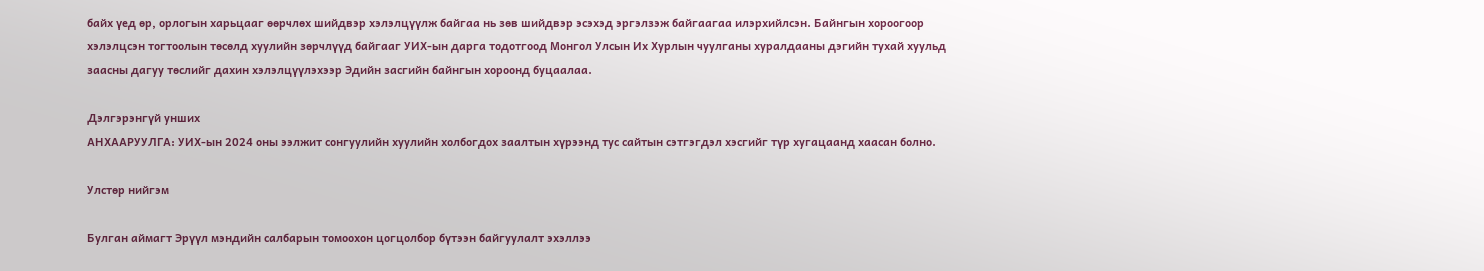байх үед өр, орлогын харьцааг өөрчлөх шийдвэр хэлэлцүүлж байгаа нь зөв шийдвэр эсэхэд эргэлзэж байгаагаа илэрхийлсэн. Байнгын хороогоор хэлэлцсэн тогтоолын төсөлд хуулийн зөрчлүүд байгааг УИХ-ын дарга тодотгоод Монгол Улсын Их Хурлын чуулганы хуралдааны дэгийн тухай хуульд заасны дагуу төслийг дахин хэлэлцүүлэхээр Эдийн засгийн байнгын хороонд буцаалаа.

Дэлгэрэнгүй унших
АНХААРУУЛГА: УИХ-ын 2024 оны ээлжит сонгуулийн хуулийн холбогдох заалтын хүрээнд тус сайтын сэтгэгдэл хэсгийг түр хугацаанд хаасан болно.

Улстөр нийгэм

Булган аймагт Эрүүл мэндийн салбарын томоохон цогцолбор бүтээн байгуулалт эхэллээ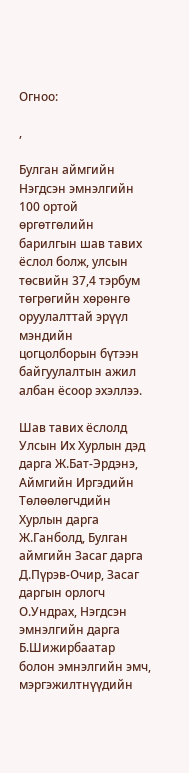Огноо:

,

Булган аймгийн Нэгдсэн эмнэлгийн 100 ортой өргөтгөлийн барилгын шав тавих ёслол болж, улсын төсвийн 37,4 тэрбум төгрөгийн хөрөнгө оруулалттай эрүүл мэндийн цогцолборын бүтээн байгуулалтын ажил албан ёсоор эхэллээ.

Шав тавих ёслолд Улсын Их Хурлын дэд дарга Ж.Бат-Эрдэнэ, Аймгийн Иргэдийн Төлөөлөгчдийн Хурлын дарга Ж.Ганболд, Булган аймгийн Засаг дарга Д.Пүрэв-Очир, Засаг даргын орлогч О.Ундрах, Нэгдсэн эмнэлгийн дарга Б.Шижирбаатар болон эмнэлгийн эмч, мэргэжилтнүүдийн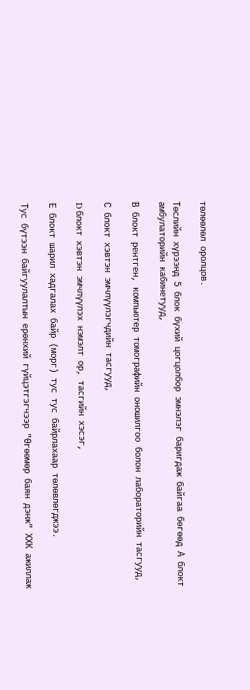төлөөлөл оролцов.

Төслийн хүрээнд 5 блок бүхий цогцолбор эмнэлэг баригдаж байгаа бөгөөд А блокт амбулаторийн кабинетууд,

В блокт рентген, компьютер томографийн оношилгоо болон лабораторийн тасгууд,

С блокт хэвтэн эмчлүүлэгчдийн тасгууд,

D блокт хэвтэн эмчлүүлэх нэмэлт ор, тасгийн хэсэг,

Е блокт шарил хадгалах байр (морг) тус тус байрлахаар төлөвлөгджээ.

Тус бүтээн байгуулалтын ерөнхий гүйцэтгэгчээр "Өгөөмөр баян дэнж" ХХК ажиллаж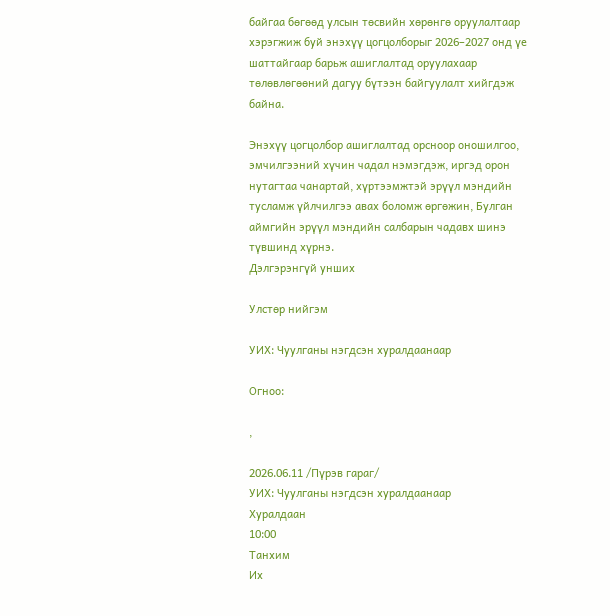байгаа бөгөөд улсын төсвийн хөрөнгө оруулалтаар хэрэгжиж буй энэхүү цогцолборыг 2026–2027 онд үе шаттайгаар барьж ашиглалтад оруулахаар төлөвлөгөөний дагуу бүтээн байгуулалт хийгдэж байна.

Энэхүү цогцолбор ашиглалтад орсноор оношилгоо, эмчилгээний хүчин чадал нэмэгдэж, иргэд орон нутагтаа чанартай, хүртээмжтэй эрүүл мэндийн тусламж үйлчилгээ авах боломж өргөжин, Булган аймгийн эрүүл мэндийн салбарын чадавх шинэ түвшинд хүрнэ.
Дэлгэрэнгүй унших

Улстөр нийгэм

УИХ: Чуулганы нэгдсэн хуралдаанаар

Огноо:

,

2026.06.11 /Пүрэв гараг/
УИХ: Чуулганы нэгдсэн хуралдаанаар
Хуралдаан
10:00
Танхим
Их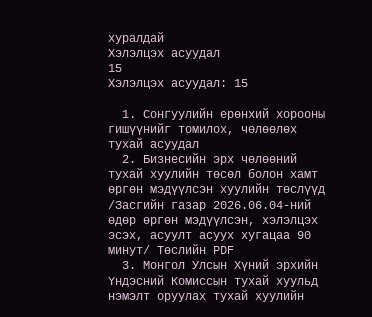хуралдай
Хэлэлцэх асуудал
15
Хэлэлцэх асуудал: 15

  1. Сонгуулийн ерөнхий хорооны гишүүнийг томилох, чөлөөлөх тухай асуудал
  2. Бизнесийн эрх чөлөөний тухай хуулийн төсөл болон хамт өргөн мэдүүлсэн хуулийн төслүүд /Засгийн газар 2026.06.04-ний өдөр өргөн мэдүүлсэн, хэлэлцэх эсэх, асуулт асуух хугацаа 90 минут/ Төслийн PDF
  3. Монгол Улсын Хүний эрхийн Үндэсний Комиссын тухай хуульд нэмэлт оруулах тухай хуулийн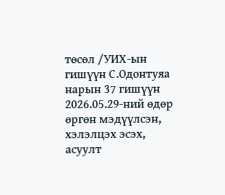төсөл /УИХ-ын гишүүн С.Одонтуяа нарын 37 гишүүн 2026.05.29-ний өдөр өргөн мэдүүлсэн, хэлэлцэх эсэх, асуулт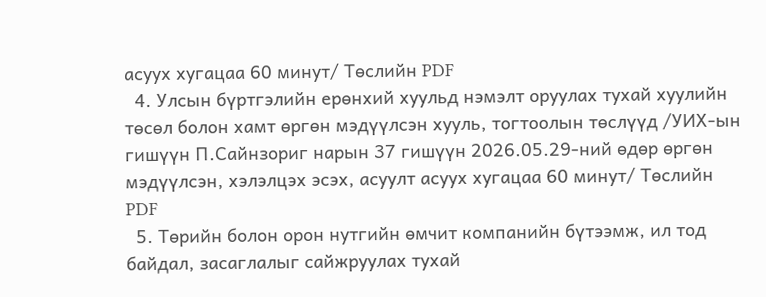асуух хугацаа 60 минут/ Төслийн PDF
  4. Улсын бүртгэлийн ерөнхий хуульд нэмэлт оруулах тухай хуулийн төсөл болон хамт өргөн мэдүүлсэн хууль, тогтоолын төслүүд /УИХ-ын гишүүн П.Сайнзориг нарын 37 гишүүн 2026.05.29-ний өдөр өргөн мэдүүлсэн, хэлэлцэх эсэх, асуулт асуух хугацаа 60 минут/ Төслийн PDF
  5. Төрийн болон орон нутгийн өмчит компанийн бүтээмж, ил тод байдал, засаглалыг сайжруулах тухай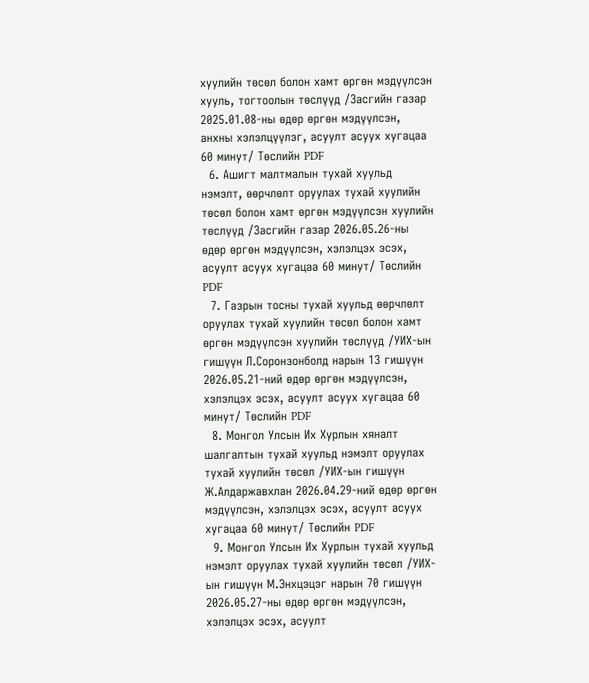хуулийн төсөл болон хамт өргөн мэдүүлсэн хууль, тогтоолын төслүүд /Засгийн газар 2025.01.08-ны өдөр өргөн мэдүүлсэн, анхны хэлэлцүүлэг, асуулт асуух хугацаа 60 минут/ Төслийн PDF
  6. Ашигт малтмалын тухай хуульд нэмэлт, өөрчлөлт оруулах тухай хуулийн төсөл болон хамт өргөн мэдүүлсэн хуулийн төслүүд /Засгийн газар 2026.05.26-ны өдөр өргөн мэдүүлсэн, хэлэлцэх эсэх, асуулт асуух хугацаа 60 минут/ Төслийн PDF
  7. Газрын тосны тухай хуульд өөрчлөлт оруулах тухай хуулийн төсөл болон хамт өргөн мэдүүлсэн хуулийн төслүүд /УИХ-ын гишүүн Л.Соронзонболд нарын 13 гишүүн 2026.05.21-ний өдөр өргөн мэдүүлсэн, хэлэлцэх эсэх, асуулт асуух хугацаа 60 минут/ Төслийн PDF
  8. Монгол Улсын Их Хурлын хяналт шалгалтын тухай хуульд нэмэлт оруулах тухай хуулийн төсөл /УИХ-ын гишүүн Ж.Алдаржавхлан 2026.04.29-ний өдөр өргөн мэдүүлсэн, хэлэлцэх эсэх, асуулт асуух хугацаа 60 минут/ Төслийн PDF
  9. Монгол Улсын Их Хурлын тухай хуульд нэмэлт оруулах тухай хуулийн төсөл /УИХ-ын гишүүн М.Энхцэцэг нарын 70 гишүүн 2026.05.27-ны өдөр өргөн мэдүүлсэн, хэлэлцэх эсэх, асуулт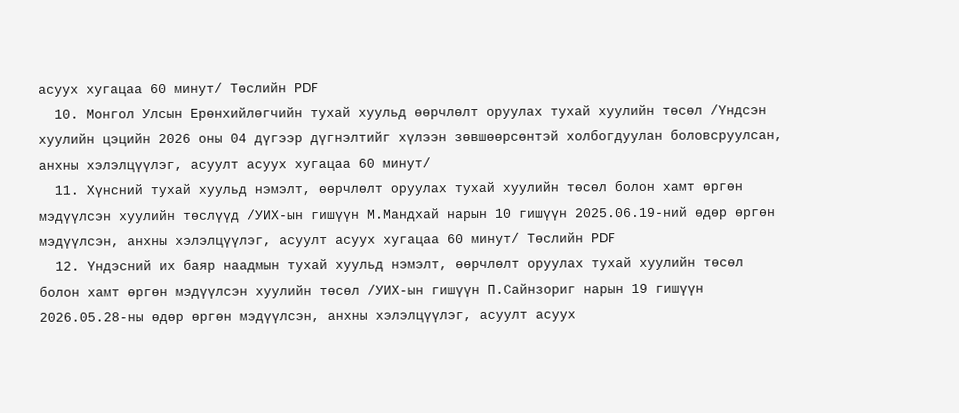асуух хугацаа 60 минут/ Төслийн PDF
  10. Монгол Улсын Ерөнхийлөгчийн тухай хуульд өөрчлөлт оруулах тухай хуулийн төсөл /Үндсэн хуулийн цэцийн 2026 оны 04 дүгээр дүгнэлтийг хүлээн зөвшөөрсөнтэй холбогдуулан боловсруулсан, анхны хэлэлцүүлэг, асуулт асуух хугацаа 60 минут/
  11. Хүнсний тухай хуульд нэмэлт, өөрчлөлт оруулах тухай хуулийн төсөл болон хамт өргөн мэдүүлсэн хуулийн төслүүд /УИХ-ын гишүүн М.Мандхай нарын 10 гишүүн 2025.06.19-ний өдөр өргөн мэдүүлсэн, анхны хэлэлцүүлэг, асуулт асуух хугацаа 60 минут/ Төслийн PDF
  12. Үндэсний их баяр наадмын тухай хуульд нэмэлт, өөрчлөлт оруулах тухай хуулийн төсөл болон хамт өргөн мэдүүлсэн хуулийн төсөл /УИХ-ын гишүүн П.Сайнзориг нарын 19 гишүүн 2026.05.28-ны өдөр өргөн мэдүүлсэн, анхны хэлэлцүүлэг, асуулт асуух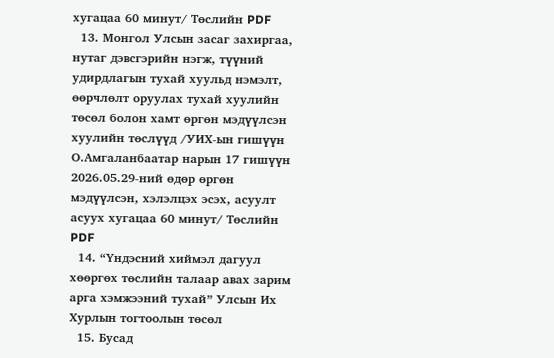хугацаа 60 минут/ Төслийн PDF
  13. Монгол Улсын засаг захиргаа, нутаг дэвсгэрийн нэгж, түүний удирдлагын тухай хуульд нэмэлт, өөрчлөлт оруулах тухай хуулийн төсөл болон хамт өргөн мэдүүлсэн хуулийн төслүүд /УИХ-ын гишүүн О.Амгаланбаатар нарын 17 гишүүн 2026.05.29-ний өдөр өргөн мэдүүлсэн, хэлэлцэх эсэх, асуулт асуух хугацаа 60 минут/ Төслийн PDF
  14. “Үндэсний хиймэл дагуул хөөргөх төслийн талаар авах зарим арга хэмжээний тухай” Улсын Их Хурлын тогтоолын төсөл
  15. Бусад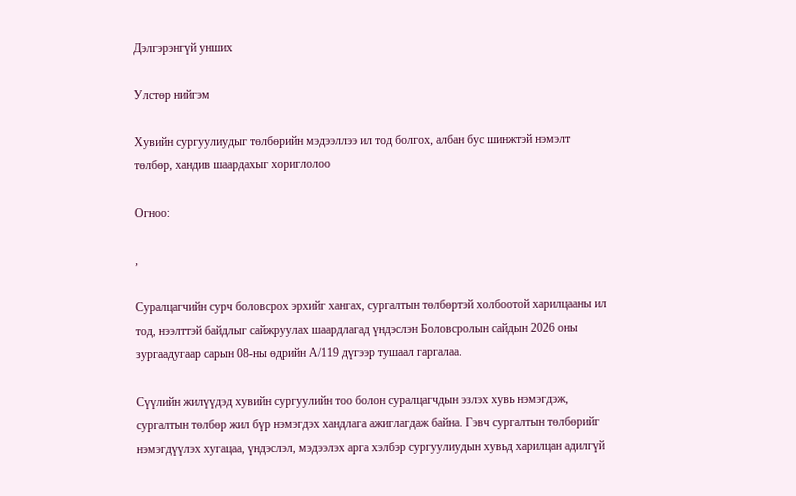Дэлгэрэнгүй унших

Улстөр нийгэм

Хувийн сургуулиудыг төлбөрийн мэдээллээ ил тод болгох, албан бус шинжтэй нэмэлт төлбөр, хандив шаардахыг хориглолоо

Огноо:

,

Суралцагчийн сурч боловсрох эрхийг хангах, сургалтын төлбөртэй холбоотой харилцааны ил тод, нээлттэй байдлыг сайжруулах шаардлагад үндэслэн Боловсролын сайдын 2026 оны зургаадугаар сарын 08-ны өдрийн А/119 дүгээр тушаал гаргалаа.

Сүүлийн жилүүдэд хувийн сургуулийн тоо болон суралцагчдын эзлэх хувь нэмэгдэж, сургалтын төлбөр жил бүр нэмэгдэх хандлага ажиглагдаж байна. Гэвч сургалтын төлбөрийг нэмэгдүүлэх хугацаа, үндэслэл, мэдээлэх арга хэлбэр сургуулиудын хувьд харилцан адилгүй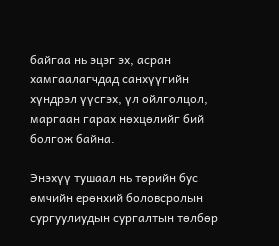байгаа нь эцэг эх, асран хамгаалагчдад санхүүгийн хүндрэл үүсгэх, үл ойлголцол, маргаан гарах нөхцөлийг бий болгож байна.

Энэхүү тушаал нь төрийн бус өмчийн ерөнхий боловсролын сургуулиудын сургалтын төлбөр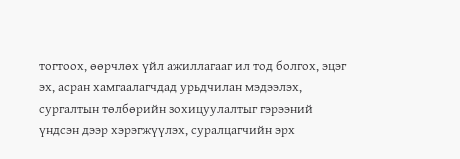тогтоох, өөрчлөх үйл ажиллагааг ил тод болгох, эцэг эх, асран хамгаалагчдад урьдчилан мэдээлэх, сургалтын төлбөрийн зохицуулалтыг гэрээний үндсэн дээр хэрэгжүүлэх, суралцагчийн эрх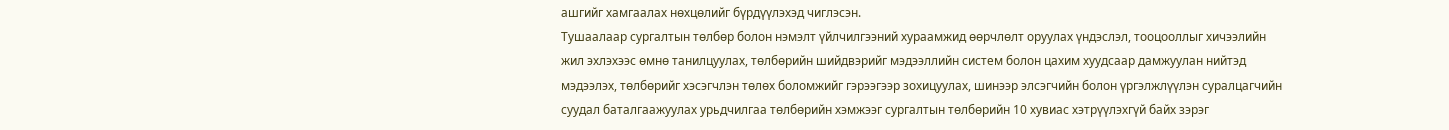ашгийг хамгаалах нөхцөлийг бүрдүүлэхэд чиглэсэн.
Тушаалаар сургалтын төлбөр болон нэмэлт үйлчилгээний хураамжид өөрчлөлт оруулах үндэслэл, тооцооллыг хичээлийн жил эхлэхээс өмнө танилцуулах, төлбөрийн шийдвэрийг мэдээллийн систем болон цахим хуудсаар дамжуулан нийтэд мэдээлэх, төлбөрийг хэсэгчлэн төлөх боломжийг гэрээгээр зохицуулах, шинээр элсэгчийн болон үргэлжлүүлэн суралцагчийн суудал баталгаажуулах урьдчилгаа төлбөрийн хэмжээг сургалтын төлбөрийн 10 хувиас хэтрүүлэхгүй байх зэрэг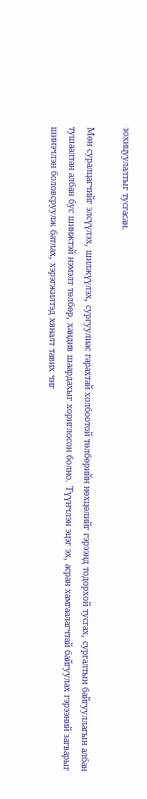зохицуулалтыг тусгасан.

Мөн суралцагчийг элсүүлэх, шилжүүлэх, сургуулиас гарахтай холбоотой төлбөрийн нөхцөлийг гэрээнд тодорхой тусгах, сургалтын байгууллагын албан тушаалтан албан бус шинжтэй нэмэлт төлбөр, хандив шаардахыг хориглосон болно. Түүнчлэн эцэг эх, асран хамгаалагчтай байгуулах гэрээний загварыг шинэчлэн боловсруулж батлах, хэрэгжилтэд хяналт тавих чиг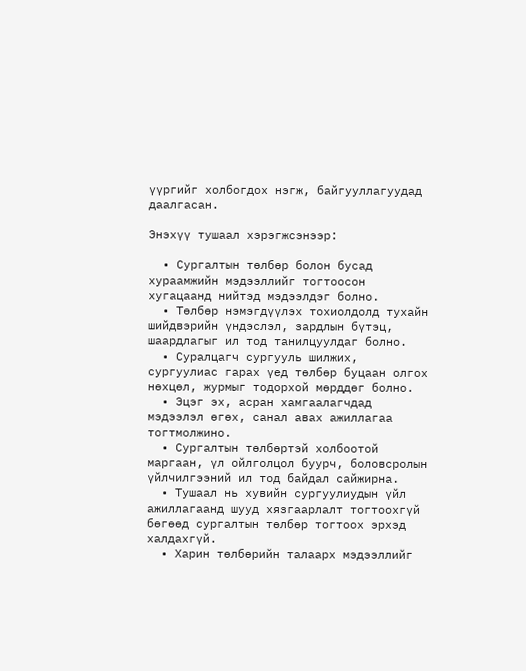үүргийг холбогдох нэгж, байгууллагуудад даалгасан.

Энэхүү тушаал хэрэгжсэнээр:

  • Сургалтын төлбөр болон бусад хураамжийн мэдээллийг тогтоосон хугацаанд нийтэд мэдээлдэг болно.
  • Төлбөр нэмэгдүүлэх тохиолдолд тухайн шийдвэрийн үндэслэл, зардлын бүтэц, шаардлагыг ил тод танилцуулдаг болно.
  • Суралцагч сургууль шилжих, сургуулиас гарах үед төлбөр буцаан олгох нөхцөл, журмыг тодорхой мөрддөг болно.
  • Эцэг эх, асран хамгаалагчдад мэдээлэл өгөх, санал авах ажиллагаа тогтмолжино.
  • Сургалтын төлбөртэй холбоотой маргаан, үл ойлголцол буурч, боловсролын үйлчилгээний ил тод байдал сайжирна.
  • Тушаал нь хувийн сургуулиудын үйл ажиллагаанд шууд хязгаарлалт тогтоохгүй бөгөөд сургалтын төлбөр тогтоох эрхэд халдахгүй.
  • Харин төлбөрийн талаарх мэдээллийг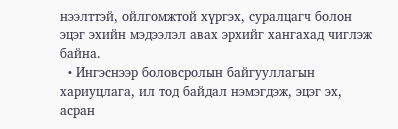нээлттэй, ойлгомжтой хүргэх, суралцагч болон эцэг эхийн мэдээлэл авах эрхийг хангахад чиглэж байна.
  • Ингэснээр боловсролын байгууллагын хариуцлага, ил тод байдал нэмэгдэж, эцэг эх, асран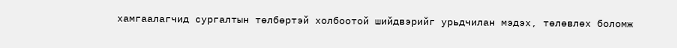хамгаалагчид сургалтын төлбөртэй холбоотой шийдвэрийг урьдчилан мэдэх, төлөвлөх боломж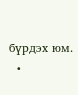бүрдэх юм.
  •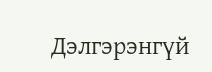Дэлгэрэнгүй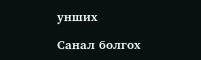унших

Санал болгох